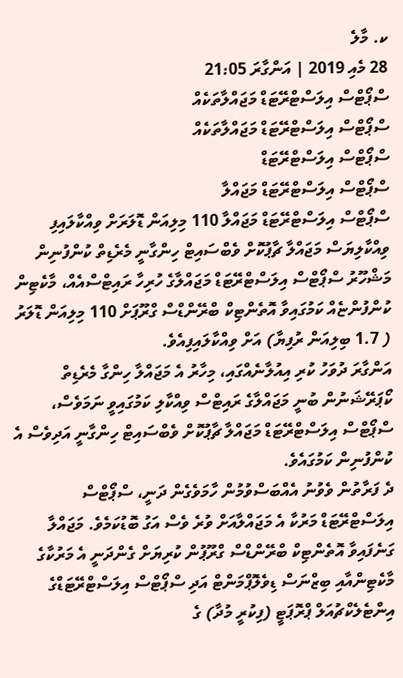ކ. މާލެ
28 މެއި 2019 | އަންގާރަ 21:05
ސްޕޯޓްސް އިލަސްޓްރޭޓަޑް މަޖައްލާތަކެއް
ސްޕޯޓްސް އިލަސްޓްރޭޓަޑް މަޖައްލާތަކެއް
ސްޕޯޓްސް އިލަސްޓްރޭޓަޑް
ސްޕޯޓްސް އިލަސްޓްރޭޓަޑް މަޖައްލާ
ސްޕޯޓްސް އިލަސްޓްރޭޓަޑް މަޖައްލާ 110 މިލިއަން ޑޮލަރަށް ވިއްކާލައިފި
ވިއްކާލިޔަސް މަޖައްލާ ޗާޕުކޮށް ވެބްސައިޓް ހިންގާނީ މެރެޑިތް ކުންފުނިން
މަޝްހޫރު ސްޕޯޓްސް އިލަސްޓްރޭޓަޑް މަޖައްލާގެ ހުރިހާ ރައިޓްސްއެއް، މާކެޓިން ކުންފުންޏެއް ކަމުގައިވާ އޮތެންޓިކް ބްރޭންޑްސް ގްރޫޕަށް 110 މިލިއަން ޑޮލަރު ( 1.7 ބިލިއަން ރުފިޔާ) އަށް ވިއްކާލައިފިއެވެ.
އަންގާރަ ދުވަހު ކުރި އިއުލާނެއްގައި، މިހާރު އެ މަޖައްލާ ހިންގާ މެރެޑިތް ކޯޕަރޭޝަނުން ބުނީ މަޖައްލާގެ ރައިޓްސް ވިއްކާލި ކަމުގައިވީ ނަމަވެސް، ސްޕޯޓްސް އިލަސްޓްރޭޓަޑް މަޖައްލާ ޗާޕުކޮށް ވެބްސައިޓް ހިންގާނީ އަދިވެސް އެ ކުންފުނިން ކަމުގައެވެ.
ދެ ފަރާތުން ވެވުނު އެއްބަސްވުމުން ހާމަވެގެން ދަނީ، ސްޕޯޓްސް އިލަސްޓްރޭޓަޑް މަރުކާ އެ މަޖައްލާއަށް ވުރެ ވެސް އަގު ބޮޑުކަމެވެ. މަޖައްލާ ގަނެފައިވާ އޮތެންޓިކް ބްރޭންޑްސް ގްރޫޕުން ކުރިޔަށް ގެންދަނީ އެ މަރުކާގެ މާކެޓިންއާއި ބިޒްނަސް ޑިވެލޮޕްމަންޓް އަދި ސްޕޯޓްސް އިލަސްޓްރޭޓަޑްގެ އިންޓެލެކްޗުއަލް ޕްރޮޕަޓީ (ފިކުރީ މުދާ) ގެ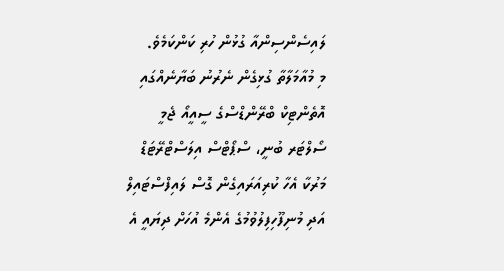ލައިސެންސިންއާ ގުޅުން ހުރި ކަންކަމެވެ.
މި މުއާމަލާތާ ގުޅިގެން ނެރުނު ބަޔާނެއްގައި އޮތެންޓިކް ބްރޭންޑްސްގެ ސީއީއޯ ޖެމީ ސޯލްޓަރ ބުނީ، ސްޕޯޓްސް އިލަސްޓްރޭޓަޑް މަރުކާ އެހާ ކުރިއަރައިގެން ގޮސް ލައިފްސްޓައިލް އަދި މުނިފޫހިފިލުވުމުގެ އެންމެ އުހަށް ދިޔައީ އެ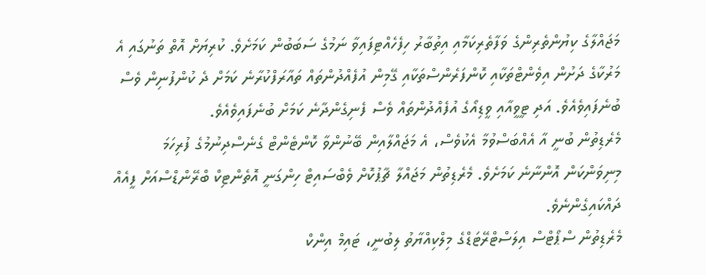މަޖައްލާގެ ކިޔުންތެރިންގެ ވަފާތެރިކަމާއި އިތުބާރު ހިފެހެއްޓިފައިވާ ނަމުގެ ސަބަބުން ކަމަށެވެ. ކުރިޔަށް އޮތް ތަނުގައި އެ މަރުކާގެ ދަށުން އިވެންޓްތަކާއި ކޮންފަރެންސްތަކާއި ގޭމިން އުފެއްދުންތައް ތައާރަފްކުރާނެ ކަމަށް ދެ ކުންފުނިން ވެސް ބުނެފައިވެއެވެ. އަދި ޓީވީއާއި ވީޑިއޯގެ އުފެއްދުންތައް ވެސް ފެނިގެންދާނެ ކަމަށް ބުނެފައިވެއެވެ.
މެރެޑިތުން ބުނީ އާ އެއްބަސްވުމާ އެކުވެސް، އެ މަޖައްލާއިން ބޭނުންވާ ކޮންޓެންޓް ގެނެސްދިނުމުގެ ފުރިހަމަ މިނިވަންކަން އޮންނާނެ ކަމަށެވެ. މެރެޑިތުން މަޖައްލާ ޗާޕުކޮށް ވެބްސައިޓް ހިންގަނީ އޮތެންޓިކް ބްރޭންޑްސްއަށް ފީއެއް ދައްކައިގެންނެވެ.
މެރެޑިތުން ސްޕޯޓްސް އިލަސްޓްރޭޓަޑްގެ މިލްކިއްޔާތު ލިބުނީ، ޓައިމް އިންކް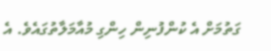ގަތުމަށް އެ ކުންފުނިން ހިންގި މުއާމަލާތުގައެވެ. އެ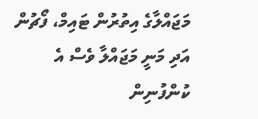މަޖައްލާގެ އިތުރުން ޓައިމް، ފޯޗުން އަދި މަނީ މަޖައްލާ ވެސް އެ ކުންފުނިން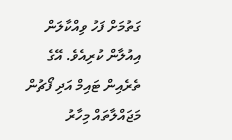ގަތުމަށް ފަހު ވިއްކާލަން އިއުލާން ކުރިއެވެ. އޭގެ ތެރެއިން ޓައިމް އަދި ފޯޗުން މަޖައްލާތައް މިހާރު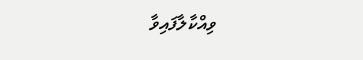ވިއްކާލާފައިވާ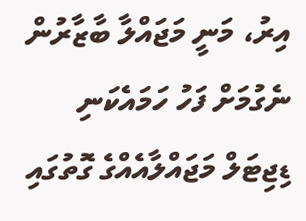އިރު، މަނީ މަޖައްލާ ބާޒާރުން ނެގުމަށް ފަހު ހަމައެކަނި ޑިޖިޓަލް މަޖައްލާއެއްގެ ގޮތުގައި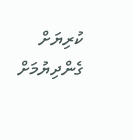ކުރިޔަށް ގެންދިޔުމަށް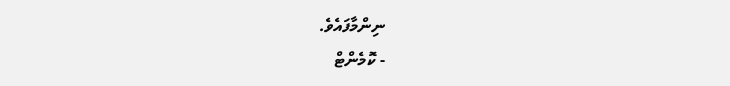ނިންމާފައެވެ.
- ކޮމެންޓް